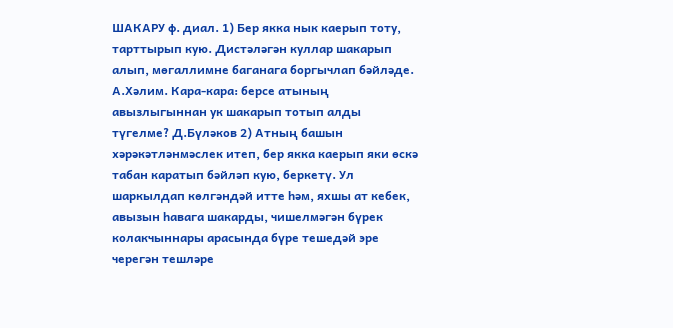ШАКАРУ ф. диал. 1) Бер якка нык каерып тоту, тарттырып кую. Дистәләгән куллар шакарып алып, мөгаллимне баганага боргычлап бәйләде. А.Хәлим. Кара-кара: берсе атының авызлыгыннан ук шакарып тотып алды түгелме? Д.Бүләков 2) Атның башын хәрәкәтләнмәслек итеп, бер якка каерып яки өскә табан каратып бәйләп кую, беркетү. Ул шаркылдап көлгәндәй итте һәм, яхшы ат кебек, авызын һавага шакарды, чишелмәгән бүрек колакчыннары арасында бүре тешедәй эре черегән тешләре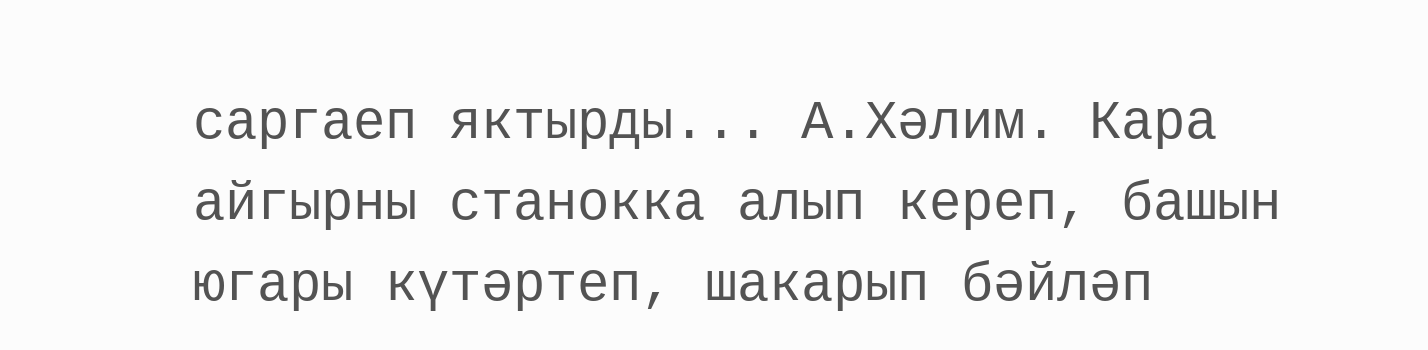саргаеп яктырды... А.Хәлим. Кара айгырны станокка алып кереп, башын югары күтәртеп, шакарып бәйләп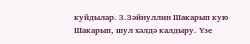куйдылар. З.Зәйнуллин Шакарып кую Шакарып, шул хәлдә калдыру. Үзе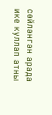сөйләнгән арада ике куллап атны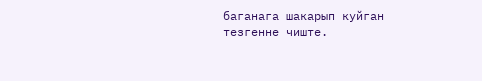баганага шакарып куйган тезгенне чиште.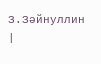З.Зәйнуллин |